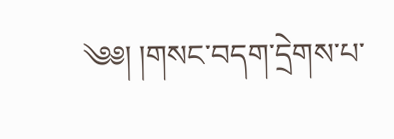༄༅། །གསང་བདག་དྲེགས་པ་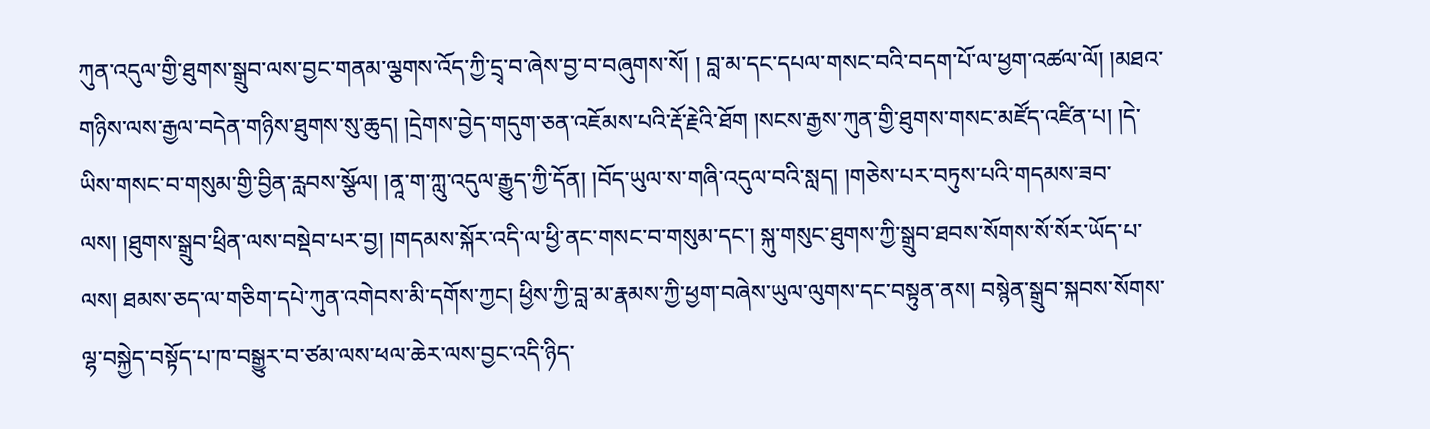ཀུན་འདུལ་གྱི་ཐུགས་སྒྲུབ་ལས་བྱང་གནམ་ལྕགས་འོད་ཀྱི་དྲྭ་བ་ཞེས་བྱ་བ་བཞུགས་སོ། ། བླ་མ་དང་དཔལ་གསང་བའི་བདག་པོ་ལ་ཕྱག་འཚལ་ལོ། །མཐའ་གཉིས་ལས་རྒྱལ་བདེན་གཉིས་ཐུགས་སུ་ཆུད། །དྲེགས་བྱེད་གདུག་ཅན་འཇོམས་པའི་རྡོ་རྗེའི་ཐོག །སངས་རྒྱས་ཀུན་གྱི་ཐུགས་གསང་མཛོད་འཛིན་པ། །དེ་ཡིས་གསང་བ་གསུམ་གྱི་བྱིན་རླབས་སྩོལ། །ནཱ་ག་ཀླུ་འདུལ་རྒྱུད་ཀྱི་དོན། །བོད་ཡུལ་ས་གཞི་འདུལ་བའི་སླད། །གཅེས་པར་བཏུས་པའི་གདམས་ཟབ་ལས། །ཐུགས་སྒྲུབ་ཕྲིན་ལས་བསྡེབ་པར་བྱ། །གདམས་སྐོར་འདི་ལ་ཕྱི་ནང་གསང་བ་གསུམ་དང་། སྐུ་གསུང་ཐུགས་ཀྱི་སྒྲུབ་ཐབས་སོགས་སོ་སོར་ཡོད་པ་ལས། ཐམས་ཅད་ལ་གཅིག་དཔེ་ཀུན་འགེབས་མི་དགོས་ཀྱང། ཕྱིས་ཀྱི་བླ་མ་རྣམས་ཀྱི་ཕྱག་བཞེས་ཡུལ་ལུགས་དང་བསྟུན་ནས། བསྙེན་སྒྲུབ་སྐབས་སོགས་ལྷ་བསྐྱེད་བསྟོད་པ་ཁ་བསྒྱུར་བ་ཙམ་ལས་ཕལ་ཆེར་ལས་བྱང་འདི་ཉིད་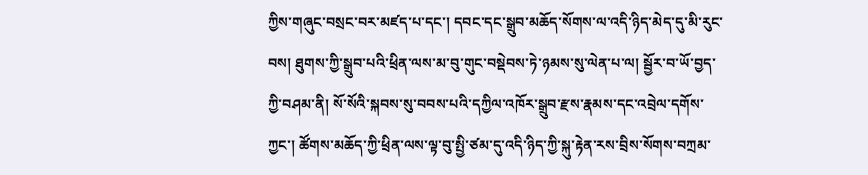ཀྱིས་གཞུང་བསྲང་བར་མཛད་པ་དང་། དབང་དང་སྒྲུབ་མཆོད་སོགས་ལ་འདི་ཉིད་མེད་དུ་མི་རུང་བས། ཐུགས་ཀྱི་སྒྲུབ་པའི་ཕྲིན་ལས་མ་བུ་གུང་བསྡེབས་ཏེ་ཉམས་སུ་ལེན་པ་ལ། སྦྱོར་བ་ཡོ་བྱད་ཀྱི་བཤམ་ནི། སོ་སོའི་སྐབས་སུ་བབས་པའི་དཀྱིལ་འཁོར་སྒྲུབ་རྫས་རྣམས་དང་འབྲེལ་དགོས་ཀྱང་། ཚོགས་མཆོད་ཀྱི་ཕྲིན་ལས་ལྟ་བུ་སྤྱི་ཙམ་དུ་འདི་ཉིད་ཀྱི་སྐུ་རྟེན་རས་བྲིས་སོགས་བཀྲམ་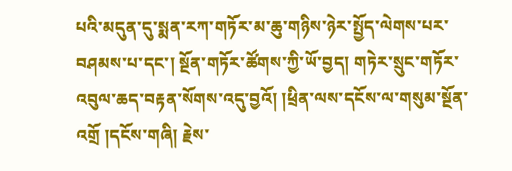པའི་མདུན་དུ་སྨན་རཀ་གཏོར་མ་ཆུ་གཉིས་ཉེར་སྤྱོད་ལེགས་པར་བཤམས་པ་དང་། སྔོན་གཏོར་ཚོགས་ཀྱི་ཡོ་བྱད། གཏེར་སྲུང་གཏོར་འབུལ་ཆད་བརྟན་སོགས་འདུ་བྱའོ། །ཕྲིན་ལས་དངོས་ལ་གསུམ་སྔོན་འགྲོ །དངོས་གཞི། རྗེས་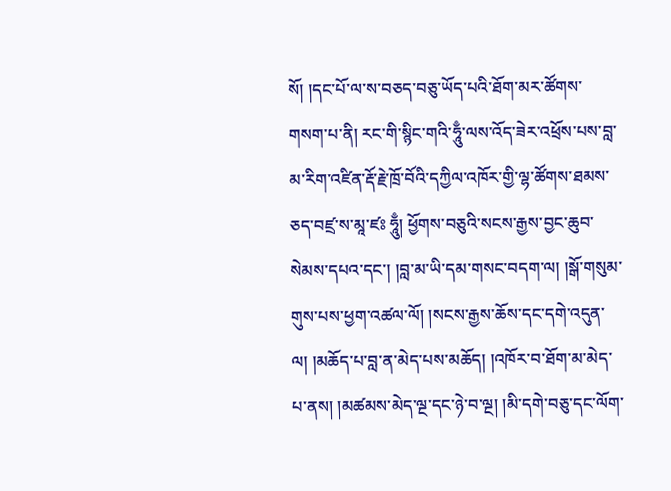སོ། །དང་པོ་ལ་ས་བཅད་བཅུ་ཡོད་པའི་ཐོག་མར་ཚོགས་གསག་པ་ནི། རང་གི་སྙིང་གའི་ཧཱུྃ་ལས་འོད་ཟེར་འཕྲོས་པས་བླ་མ་རིག་འཛིན་རྡོ་རྗེ་ཁྲོ་བོའི་དཀྱིལ་འཁོར་གྱི་ལྷ་ཚོགས་ཐམས་ཅད་བཛྲ་ས་མཱ་ཛཿ ཧཱུྃ། ཕྱོགས་བཅུའི་སངས་རྒྱས་བྱང་ཆུབ་སེམས་དཔའ་དང་། །བླ་མ་ཡི་དམ་གསང་བདག་ལ། །སྒོ་གསུམ་གུས་པས་ཕྱག་འཚལ་ལོ། །སངས་རྒྱས་ཆོས་དང་དགེ་འདུན་ལ། །མཆོད་པ་བླ་ན་མེད་པས་མཆོད། །འཁོར་བ་ཐོག་མ་མེད་པ་ནས། །མཚམས་མེད་ལྔ་དང་ཉེ་བ་ལྔ། །མི་དགེ་བཅུ་དང་ལོག་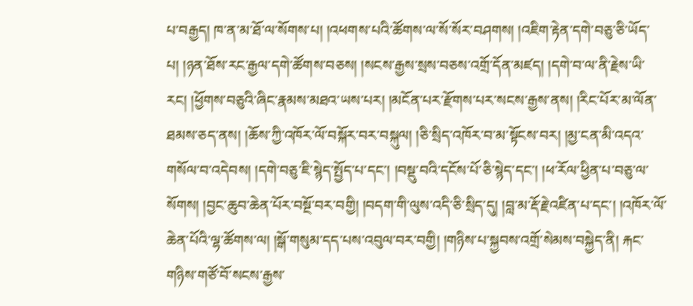པ་བརྒྱད། ཁ་ན་མ་ཐོ་ལ་སོགས་པ། །འཕགས་པའི་ཚོགས་ལ་སོ་སོར་བཤགས། །འཇིག་རྟེན་དགེ་བཅུ་ཅི་ཡོད་པ། །ཉན་ཐོས་རང་རྒྱལ་དགེ་ཚོགས་བཅས། །སངས་རྒྱས་སྲས་བཅས་འགྲོ་དོན་མཛད། །དགེ་བ་ལ་ནི་རྗེས་ཡི་རང། །ཕྱོགས་བཅུའི་ཞིང་རྣམས་མཐའ་ཡས་པར། །མངོན་པར་རྫོགས་པར་སངས་རྒྱས་ནས། །རིང་པོར་མ་ལོན་ཐམས་ཅད་ནས། །ཆོས་ཀྱི་འཁོར་ལོ་བསྐོར་བར་བསྐུལ། །ཅི་སྲིད་འཁོར་བ་མ་སྟོངས་བར། །མྱ་ངན་མི་འདའ་གསོལ་བ་འདེབས། །དགེ་བཅུ་ཇི་སྙེད་སྤྱོད་པ་དང་། །བསྡུ་བའི་དངོས་པོ་ཅི་སྙེད་དང་། །ཕ་རོལ་ཕྱིན་པ་བཅུ་ལ་སོགས། །བྱང་ཆུབ་ཆེན་པོར་བསྔོ་བར་བགྱི། །བདག་གི་ལུས་འདི་ཅི་སྲིད་དུ། །བླ་མ་རྡོ་རྗེ་འཛིན་པ་དང་། །འཁོར་ལོ་ཆེན་པོའི་ལྷ་ཚོགས་ལ། །སྒོ་གསུམ་དད་པས་འབུལ་བར་བགྱི། །གཉིས་པ་སྐྱབས་འགྲོ་སེམས་བསྐྱེད་ནི། རྐང་གཉིས་གཙོ་བོ་སངས་རྒྱས་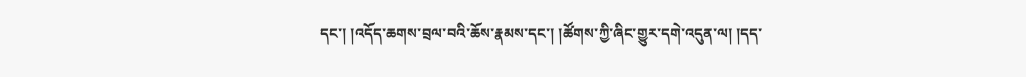དང་། །འདོད་ཆགས་བྲལ་བའི་ཆོས་རྣམས་དང་། །ཚོགས་ཀྱི་ཞིང་གྱུར་དགེ་འདུན་ལ། །དད་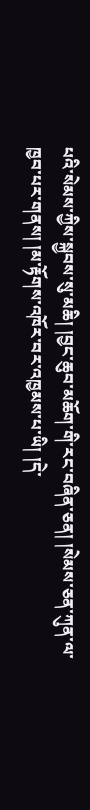པའི་སེམས་ཀྱིས་སྐྱབས་སུ་མཆི། །བྱང་ཆུབ་མཆོག་གི་རང་བཞིན་ཅན། །སེམས་ཅན་ཀུན་ལ་ཁྱབ་པར་གནས། །མ་རྟོགས་འཁོར་བར་འཁྱམས་པ་ཡི། །དེ་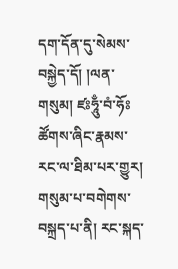དག་དོན་དུ་སེམས་བསྐྱེད་དོ། །ལན་གསུམ། ཛཿཧཱུྃ་བཾ་ཧོཿ ཚོགས་ཞིང་རྣམས་རང་ལ་ཐིམ་པར་གྱུར། གསུམ་པ་བགེགས་བསྐྲད་པ་ནི། རང་སྐད་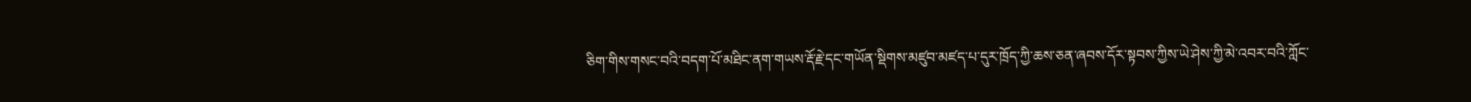ཅིག་གིས་གསང་བའི་བདག་པོ་མཐིང་ནག་གཡས་རྡོ་རྗེ་དང་གཡོན་སྡིགས་མཛུབ་མཛད་པ་དུར་ཁྲོད་ཀྱི་ཆས་ཅན་ཞབས་དོར་སྟབས་ཀྱིས་ཡེ་ཤེས་ཀྱི་མེ་འབར་བའི་ཀློང་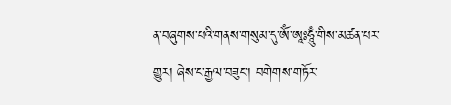ན་བཞུགས་པའི་གནས་གསུམ་དུ་ཨོཾ་ཨཱཿཧཱུྃ་གིས་མཚན་པར་གྱུར། ཞེས་ང་རྒྱལ་བཟུང་། བགེགས་གཏོར་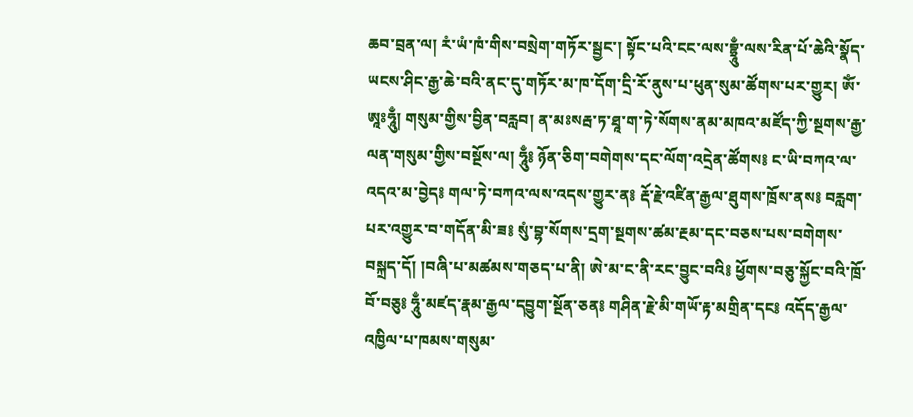ཆབ་བྲན་ལ། རཾ་ཡཾ་ཁཾ་གིས་བསྲེག་གཏོར་སྦྱང་། སྟོང་པའི་ངང་ལས་བྷྲཱུྃ་ལས་རིན་པོ་ཆེའི་སྣོད་ཡངས་ཤིང་རྒྱ་ཆེ་བའི་ནང་དུ་གཏོར་མ་ཁ་དོག་དྲི་རོ་ནུས་པ་ཕུན་སུམ་ཚོགས་པར་གྱུར། ཨོཾ་ཨཱཿཧཱུྃ། གསུམ་གྱིས་བྱིན་བརླབ། ན་མཿསརྦ་ཏ་ཐཱ་ག་ཏེ་སོགས་ནམ་མཁའ་མཛོད་ཀྱི་སྔགས་རྒྱ་ལན་གསུམ་གྱིས་བསྔོས་ལ། ཧཱུྃ༔ ཉོན་ཅིག་བགེགས་དང་ལོག་འདྲེན་ཚོགས༔ ང་ཡི་བཀའ་ལ་འདའ་མ་བྱེད༔ གལ་ཏེ་བཀའ་ལས་འདས་གྱུར་ན༔ རྡོ་རྗེ་འཛིན་རྒྱལ་ཐུགས་ཁྲོས་ནས༔ བརླག་པར་འགྱུར་བ་གདོན་མི་ཟ༔ སུཾ་བྷ་སོགས་དྲག་སྔགས་ཚམ་རྔམ་དང་བཅས་པས་བགེགས་བསྐྲད་དོ། །བཞི་པ་མཚམས་གཅད་པ་ནི། ཨེ་མ་ང་ནི་རང་བྱུང་བའི༔ ཕྱོགས་བཅུ་སྐྱོང་བའི་ཁྲོ་བོ་བཅུ༔ ཧཱུྃ་མཛད་རྣམ་རྒྱལ་དབྱུག་སྔོན་ཅན༔ གཤིན་རྗེ་མི་གཡོ་རྟ་མགྲིན་དང༔ འདོད་རྒྱལ་འཁྱིལ་པ་ཁམས་གསུམ་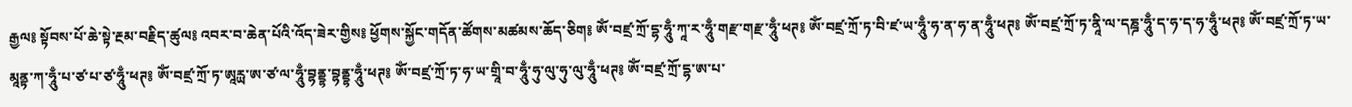རྒྱལ༔ སྟོབས་པོ་ཆེ་སྟེ་རྔམ་བརྗིད་ཚུལ༔ འབར་བ་ཆེན་པོའི་འོད་ཟེར་གྱིས༔ ཕྱོགས་སྐྱོང་གདོན་ཚོགས་མཚམས་ཆོད་ཅིག༔ ཨོཾ་བཛྲ་ཀྲོ་དྷ་ཧཱུྃ་ཀཱ་ར་ཧཱུྃ་གརྫ་གརྫ་ཧཱུྃ་ཕཊ༔ ཨོཾ་བཛྲ་ཀྲོ་ཏ་བི་ཛ་ཡ་ཧཱུྃ་ཧ་ན་ཧ་ན་ཧཱུྃ་ཕཊ༔ ཨོཾ་བཛྲ་ཀྲོ་ཏ་ནཱི་ལ་དཎྜ་ཧཱུྃ་ད་ཧ་ད་ཧ་ཧཱུྃ་ཕཊ༔ ཨོཾ་བཛྲ་ཀྲོ་ཏ་ཡ་མཱནྟ་ཀ་ཧཱུྃ་པ་ཙ་པ་ཙ་ཧཱུྃ་ཕཊ༔ ཨོཾ་བཛྲ་ཀྲོ་ཏ་ཨཱརྻ་ཨ་ཙ་ལ་ཧཱུྃ་བྷནྡྷ་བྷནྡྷ་ཧཱུྃ་ཕཊ༔ ཨོཾ་བཛྲ་ཀྲོ་ཏ་ཧ་ཡ་གྲཱི་བ་ཧཱུྃ་ཧུ་ལུ་ཧུ་ལུ་ཧཱུྃ་ཕཊ༔ ཨོཾ་བཛྲ་ཀྲོ་དྷ་ཨ་པ་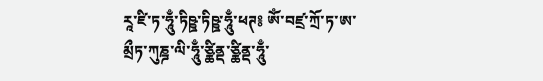རཱ་ཛི་ཏ་ཧཱུྃ་ཏིཥྛ་ཏིཥྛ་ཧཱུྃ་ཕཊ༔ ཨོཾ་བཛྲ་ཀྲོ་ཏ་ཨ་མྲྀཏ་ཀུཎྜ་ལི་ཧཱུྃ་ཙྪིནྡ་ཙྪིནྡ་ཧཱུྃ་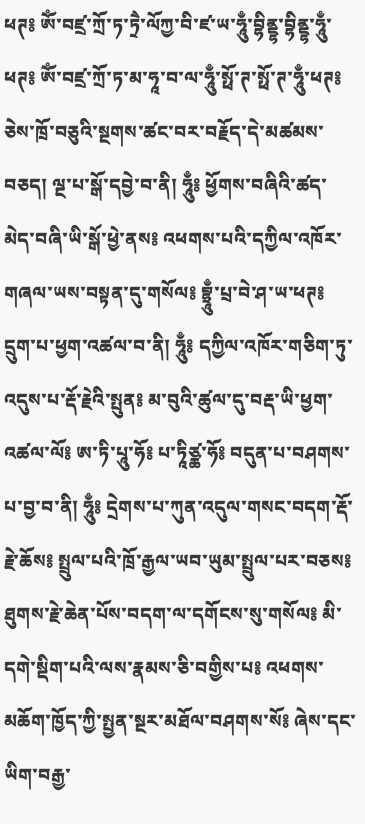ཕཊ༔ ཨོཾ་བཛྲ་ཀྲོ་ཏ་ཏྲཻ་ལོཀྱ་བི་ཛ་ཡ་ཧཱུྃ་བྷིནྡྷ་བྷིནྡྷ་ཧཱུྃ་ཕཊ༔ ཨོཾ་བཛྲ་ཀྲོ་ཏ་མ་ཧཱ་བ་ལ་ཧཱུྃ་སྥོ་ཊ་སྥོ་ཊ་ཧཱུྃ་ཕཊ༔ ཅེས་ཁྲོ་བཅུའི་སྔགས་ཚང་བར་བརྗོད་དེ་མཚམས་བཅད། ལྔ་པ་སྒོ་དབྱེ་བ་ནི། ཧཱུྃ༔ ཕྱོགས་བཞིའི་ཚད་མེད་བཞི་ཡི་སྒོ་ཕྱེ་ནས༔ འཕགས་པའི་དཀྱིལ་འཁོར་གཞལ་ཡས་བསྟན་དུ་གསོལ༔ བྷྲཱུྃ་པྲ་བེ་ཤ་ཡ་ཕཊ༔ དྲུག་པ་ཕྱག་འཚལ་བ་ནི། ཧཱུྃ༔ དཀྱིལ་འཁོར་གཅིག་ཏུ་འདུས་པ་རྡོ་རྗེའི་སྤུན༔ མ་བུའི་ཚུལ་དུ་བརྡ་ཡི་ཕྱག་འཚལ་ལོ༔ ཨ་ཏི་པཱུ་ཧོ༔ པ་ཏཱིཙྪ་ཧོ༔ བདུན་པ་བཤགས་པ་བྱ་བ་ནི། ཧཱུྃ༔ དྲེགས་པ་ཀུན་འདུལ་གསང་བདག་རྡོ་རྗེ་ཆོས༔ སྤྲུལ་པའི་ཁྲོ་རྒྱལ་ཡབ་ཡུམ་སྤྲུལ་པར་བཅས༔ ཐུགས་རྗེ་ཆེན་པོས་བདག་ལ་དགོངས་སུ་གསོལ༔ མི་དགེ་སྡིག་པའི་ལས་རྣམས་ཅི་བགྱིས་པ༔ འཕགས་མཆོག་ཁྱོད་ཀྱི་སྤྱན་སྔར་མཐོལ་བཤགས་སོ༔ ཞེས་དང་ཡིག་བརྒྱ་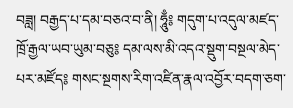བཟླ། བརྒྱད་པ་དམ་བཅའ་བ་ནི། ཧཱུྃ༔ གདུག་པ་འདུལ་མཛད་ཁྲོ་རྒྱལ་ཡབ་ཡུམ་བཅུ༔ དམ་ལས་མི་འདའ་སྡུག་བསྔལ་མེད་པར་མཛོད༔ གསང་སྔགས་རིག་འཛིན་རྣལ་འབྱོར་བདག་ཅག་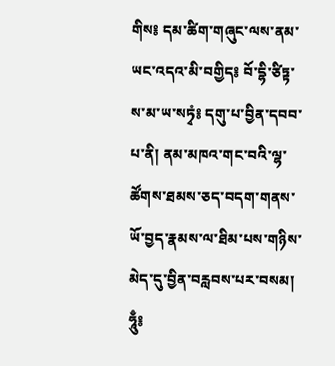གིས༔ དམ་ཚིག་གཞུང་ལས་ནམ་ཡང་འདའ་མི་བགྱིད༔ བོ་དྷི་ཙིཏྟ་ས་མ་ཡ་སཏྭཾ༔ དགུ་པ་བྱིན་དབབ་པ་ནི། ནམ་མཁའ་གང་བའི་ལྷ་ཚོགས་ཐམས་ཅད་བདག་གནས་ཡོ་བྱད་རྣམས་ལ་ཐིམ་པས་གཉིས་མེད་དུ་བྱིན་བརླབས་པར་བསམ། ཧཱུྃ༔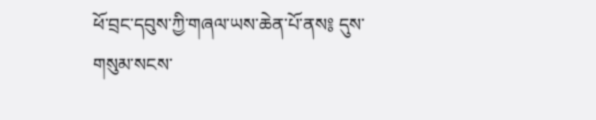ཕོ་བྲང་དབུས་ཀྱི་གཞལ་ཡས་ཆེན་པོ་ནས༔ དུས་གསུམ་སངས་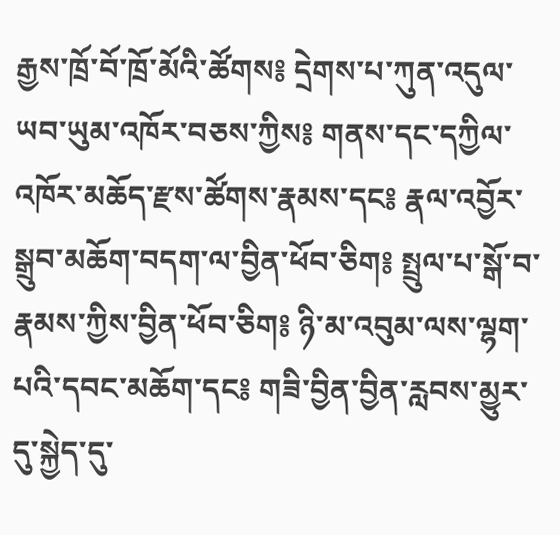རྒྱས་ཁྲོ་བོ་ཁྲོ་མོའི་ཚོགས༔ དྲེགས་པ་ཀུན་འདུལ་ཡབ་ཡུམ་འཁོར་བཅས་ཀྱིས༔ གནས་དང་དཀྱིལ་འཁོར་མཆོད་རྫས་ཚོགས་རྣམས་དང༔ རྣལ་འབྱོར་སྒྲུབ་མཆོག་བདག་ལ་བྱིན་ཕོབ་ཅིག༔ སྤྲུལ་པ་སྒོ་བ་རྣམས་ཀྱིས་བྱིན་ཕོབ་ཅིག༔ ཉི་མ་འབུམ་ལས་ལྷག་པའི་དབང་མཆོག་དང༔ གཟི་བྱིན་བྱིན་རླབས་མྱུར་དུ་སྐྱེད་དུ་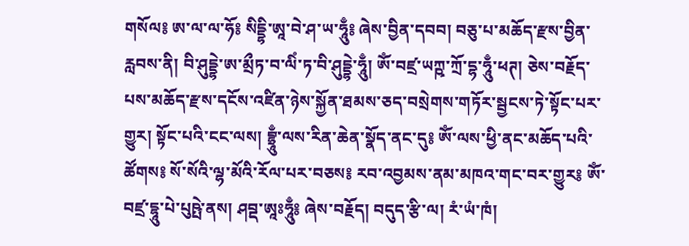གསོལ༔ ཨ་ལ་ལ་ཧོ༔ སིདྡྷི་ཨཱ་བེ་ཤ་ཡ་ཧཱུྃ༔ ཞེས་བྱིན་དབབ། བཅུ་པ་མཆོད་རྫས་བྱིན་རླབས་ནི། བི་ཤུདྡྷེ་ཨ་མྲྀཏ་བ་ལིཾ་ཏ་བི་ཤུདྡྷེ་ཧཱུྃ། ཨོཾ་བཛྲ་ཡཀྵ་ཀྲོ་དྷ་ཧཱུྃ་ཕཊ། ཅེས་བརྗོད་པས་མཆོད་རྫས་དངོས་འཛིན་ཉེས་སྐྱོན་ཐམས་ཅད་བསྲེགས་གཏོར་སྦྱངས་ཏེ་སྟོང་པར་གྱུར། སྟོང་པའི་ངང་ལས། བྷྲཱུྃ་ལས་རིན་ཆེན་སྣོད་ནང་དུ༔ ཨོཾ་ལས་ཕྱི་ནང་མཆོད་པའི་ཚོགས༔ སོ་སོའི་ལྷ་མོའི་རོལ་པར་བཅས༔ རབ་འབྱམས་ནམ་མཁའ་གང་བར་གྱུར༔ ཨོཾ་བཛྲ་དྷཱུ་པེ་པུཥྤེ་ནས། ཤབྡ་ཨཱཿཧཱུྃ༔ ཞེས་བརྗོད། བདུད་རྩི་ལ། རཾ་ཡཾ་ཁཾ།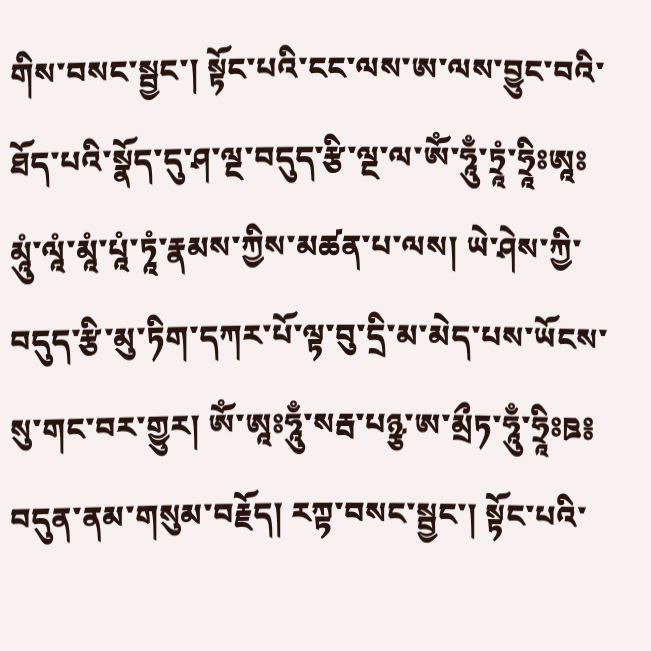གིས་བསང་སྦྱང་། སྟོང་པའི་ངང་ལས་ཨ་ལས་བྱུང་བའི་ཐོད་པའི་སྣོད་དུ་ཤ་ལྔ་བདུད་རྩི་ལྔ་ལ་ཨོཾ་ཧཱུྃ་ཏྲཱཾ་ཧྲཱིཿཨཱཿ མཱུཾ་ལཱཾ་མཱཾ་པཱཾ་ཏཱཾ་རྣམས་ཀྱིས་མཚན་པ་ལས། ཡེ་ཤེས་ཀྱི་བདུད་རྩི་མུ་ཏིག་དཀར་པོ་ལྟ་བུ་དྲི་མ་མེད་པས་ཡོངས་སུ་གང་བར་གྱུར། ཨོཾ་ཨཱཿཧཱུྃ་སརྦ་པཉྩ་ཨ་མྲྀཏ་ཧཱུྃ་ཧྲཱིཿཋ༔ བདུན་ནམ་གསུམ་བརྗོད། རཀྟ་བསང་སྦྱང་། སྟོང་པའི་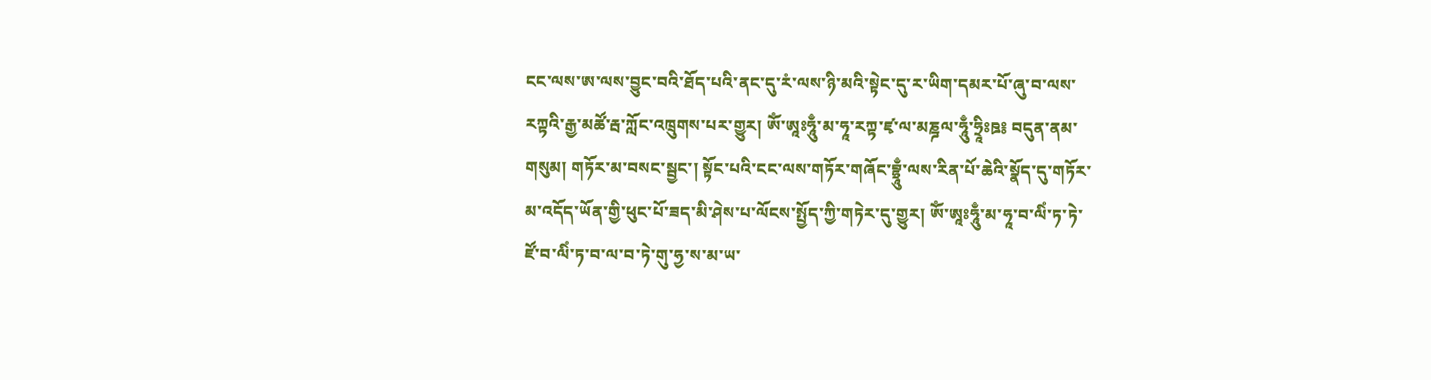ངང་ལས་ཨ་ལས་བྱུང་བའི་ཐོད་པའི་ནང་དུ་རཾ་ལས་ཉི་མའི་སྟེང་དུ་ར་ཡིག་དམར་པོ་ཞུ་བ་ལས་རཀྟའི་རྒྱ་མཚོ་རྦ་ཀློང་འཁྲུགས་པར་གྱུར། ཨོཾ་ཨཱཿཧཱུྃ་མ་ཧཱ་རཀྟ་ཛྭ་ལ་མཎྜལ་ཧཱུྃ་ཧྲཱིཿཋ༔ བདུན་ནམ་གསུམ། གཏོར་མ་བསང་སྦྱང་། སྟོང་པའི་ངང་ལས་གཏོར་གཞོང་བྷྲཱུྃ་ལས་རིན་པོ་ཆེའི་སྣོད་དུ་གཏོར་མ་འདོད་ཡོན་གྱི་ཕུང་པོ་ཟད་མི་ཤེས་པ་ལོངས་སྤྱོད་ཀྱི་གཏེར་དུ་གྱུར། ཨོཾ་ཨཱཿཧཱུྃ་མ་ཧཱ་བ་ལིཾ་ཏ་ཏེ་ཛོ་བ་ལིཾ་ཏ་བ་ལ་བ་ཏེ་གུ་ཧྱ་ས་མ་ཡ་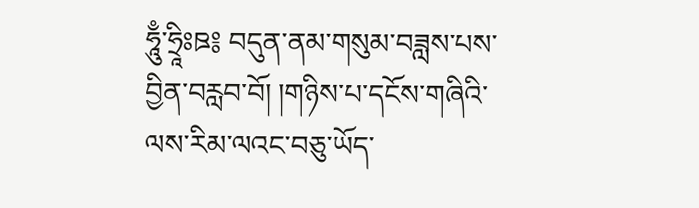ཧཱུྃ་ཧྲཱིཿཋ༔ བདུན་ནམ་གསུམ་བཟླས་པས་བྱིན་བརླབ་བོ། །གཉིས་པ་དངོས་གཞིའི་ལས་རིམ་ལའང་བཅུ་ཡོད་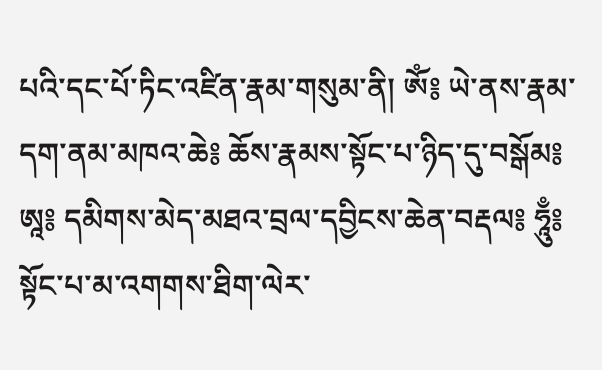པའི་དང་པོ་ཏིང་འཛིན་རྣམ་གསུམ་ནི། ཨོཾ༔ ཡེ་ནས་རྣམ་དག་ནམ་མཁའ་ཆེ༔ ཆོས་རྣམས་སྟོང་པ་ཉིད་དུ་བསྒོམ༔ ཨཱ༔ དམིགས་མེད་མཐའ་བྲལ་དབྱིངས་ཆེན་བརྡལ༔ ཧཱུྃ༔ སྟོང་པ་མ་འགགས་ཐིག་ལེར་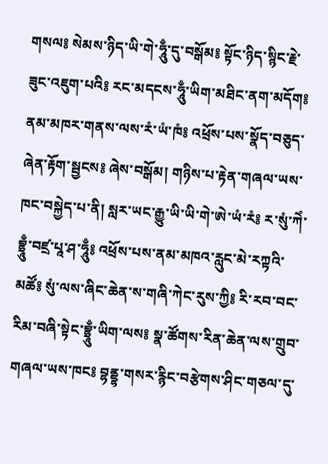གསལ༔ སེམས་ཉིད་ཡི་གེ་ཧཱུྃ་དུ་བསྒོམ༔ སྟོང་ཉིད་སྙིང་རྗེ་ཟུང་འཇུག་པའི༔ རང་མདངས་ཧཱུྃ་ཡིག་མཐིང་ནག་མདོག༔ ནམ་མཁར་གནས་ལས་རཾ་ཡཾ་ཁཾ༔ འཕྲོས་པས་སྣོད་བཅུད་ཞེན་རྟོག་སྦྱངས༔ ཞེས་བསྒོམ། གཉིས་པ་རྟེན་གཞལ་ཡས་ཁང་བསྐྱེད་པ་ནི། སླར་ཡང་རྒྱུ་ཡི་ཡི་གེ་ཨེ་ཡཾ་རཾ༔ ར་སུཾ་ཀེཾ་བྷྲཱུྃ་བཛྲ་པཱ་ཤ་ཧཱུྃ༔ འཕྲོས་པས་ནམ་མཁའ་རླུང་མེ་རཀྟའི་མཚོ༔ སུཾ་ལས་ཞིང་ཆེན་ས་གཞི་ཀེང་རུས་ཀྱི༔ རི་རབ་བང་རིམ་བཞི་སྟེང་བྷྲཱུྃ་ཡིག་ལས༔ སྣ་ཚོགས་རིན་ཆེན་ལས་གྲུབ་གཞལ་ཡས་ཁང༔ བྷནྡྷ་གསར་རྙིང་བརྩེགས་ཤིང་གཅལ་དུ་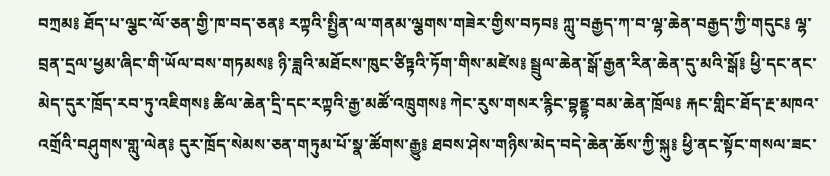བཀྲམ༔ ཐོད་པ་ལྕང་ལོ་ཅན་གྱི་ཁ་བད་ཅན༔ རཀྟའི་སྤྱིན་ལ་གནམ་ལྕགས་གཟེར་གྱིས་བཏབ༔ ཀླུ་བརྒྱད་ཀ་བ་ལྷ་ཆེན་བརྒྱད་ཀྱི་གདུང༔ ལྷ་བྲན་དྲལ་ཕྱམ་ཞིང་གི་ཡོལ་བས་གཏམས༔ ཉི་ཟླའི་མཐོངས་ཁུང་ཙིཏྟའི་ཏོག་གིས་མཛེས༔ སྦྲུལ་ཆེན་སྒོ་རྒྱན་རིན་ཆེན་དུ་མའི་སྒོ༔ ཕྱི་དང་ནང་མེད་དུར་ཁྲོད་རབ་ཏུ་འཇིགས༔ ཚིལ་ཆེན་དྲི་དང་རཀྟའི་རྒྱ་མཚོ་འཁྲུགས༔ ཀེང་རུས་གསར་རྙིང་བྷནྡྷ་བམ་ཆེན་ཁྲོལ༔ རྐང་གླིང་ཐོད་རྔ་མཁའ་འགྲོའི་བཤུགས་གླུ་ལེན༔ དུར་ཁྲོད་སེམས་ཅན་གཏུམ་པོ་སྣ་ཚོགས་རྒྱུ༔ ཐབས་ཤེས་གཉིས་མེད་བདེ་ཆེན་ཆོས་ཀྱི་སྐུ༔ ཕྱི་ནང་སྟོང་གསལ་ཟང་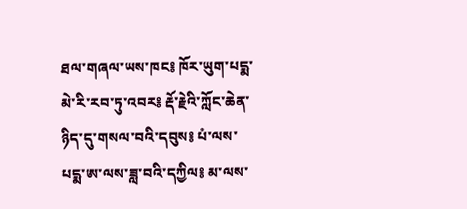ཐལ་གཞལ་ཡས་ཁང༔ ཁོར་ཡུག་པདྨ་མེ་རི་རབ་ཏུ་འབར༔ རྡོ་རྗེའི་ཀློང་ཆེན་ཉིད་དུ་གསལ་བའི་དབུས༔ པཾ་ལས་པདྨ་ཨ་ལས་ཟླ་བའི་དཀྱིལ༔ མ་ལས་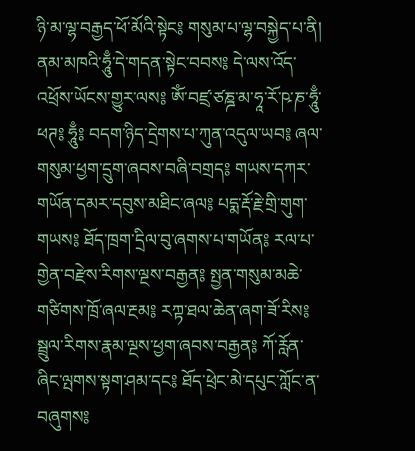ཉི་མ་ལྷ་བརྒྱད་ཕོ་མོའི་སྟེང༔ གསུམ་པ་ལྷ་བསྐྱེད་པ་ནི། ནམ་མཁའི་ཧཱུྃ་དེ་གདན་སྟེང་བབས༔ དེ་ལས་འོད་འཕྲོས་ཡོངས་གྱུར་ལས༔ ཨོཾ་བཛྲ་ཙཎྜ་མ་ཧཱ་རོ་ཥ་ཎ་ཧཱུྃ་ཕཊ༔ ཧཱུྃ༔ བདག་ཉིད་དྲེགས་པ་ཀུན་འདུལ་ཡབ༔ ཞལ་གསུམ་ཕྱག་དྲུག་ཞབས་བཞི་བགྲད༔ གཡས་དཀར་གཡོན་དམར་དབུས་མཐིང་ཞལ༔ པདྨ་རྡོ་རྗེ་གྲི་གུག་གཡས༔ ཐོད་ཁྲག་དྲིལ་བུ་ཞགས་པ་གཡོན༔ རལ་པ་གྱེན་བརྫེས་རིགས་ལྔས་བརྒྱན༔ སྤྱན་གསུམ་མཆེ་གཙིགས་ཁྲོ་ཞལ་རྔམ༔ རཀྟ་ཐལ་ཆེན་ཞག་ཟོ་རིས༔ སྦྲུལ་རིགས་རྣམ་ལྔས་ཕྱག་ཞབས་བརྒྱན༔ ཀོ་རློན་ཞིང་ལྤགས་སྟག་ཤམ་དང༔ ཐོད་ཕྲེང་མེ་དཔུང་ཀློང་ན་བཞུགས༔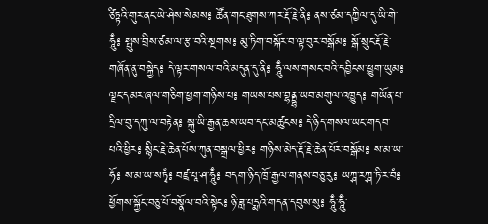ཙིཏྟའི་གུར་ནང་ཡེ་ཤེས་སེམས༔ ཚོན་གང་ཐུགས་ཀར་རྡོ་རྗེ་ནི༔ ནས་ཙམ་དཀྱིལ་དུ་ཡི་གེ་ཧཱུྃ༔ སྤུས་བྲིས་ཙམ་ལ་རྩ་བའི་སྔགས༔ མུ་ཏིག་བསྐོར་བ་ལྟ་བུར་བསྒོམ༔ སྒོ་སྲུང་རྡོ་རྗེ་གཞོན་ནུ་བསྐྱེད༔ དེ་ལྟར་གསལ་བའི་མདུན་དུ་ནི༔ ཧཱུྃ་ལས་གསང་བའི་དབྱིངས་ཕྱུག་ཡུམ༔ ལྗང་དམར་ཞལ་གཅིག་ཕྱག་གཉིས་པ༔ གཡས་པས་བྷནྡྷ་ཡབ་མགུལ་འཁྱུད༔ གཡོན་པ་དྲིལ་བུ་དཀུ་ལ་བརྟེན༔ སྐུ་ཡི་རྒྱན་ཆས་ཡབ་དང་མཚུངས༔ དེ་ཉིད་གསལ་ཡང་གདབ་པའི་ཕྱིར༔ སྙིང་རྗེ་ཆེན་པོས་ཀུན་བསྒྲལ་ཕྱིར༔ གཉིས་མེད་རྡོ་རྗེ་ཆེན་པོར་བསྒོམ༔ ས་མ་ཡ་ཧོ༔ ས་མ་ཡ་སཏྭཾ༔ བཛྲ་པཱ་ཤ་ཧཱུྃ༔ བདག་ཉིད་ཁྲོ་རྒྱལ་གནས་བཅུ་རུ༔ ཡཀྴ་རཀྴ་ཏི་ར་བཾ༔ ཕྱོགས་སྐྱོང་བཅུ་པོ་བསྣོལ་བའི་སྟེང༔ ཉི་ཟླ་པདྨའི་གདན་དབུས་སུ༔ ཧཱུྃ་ཧཱུྃ་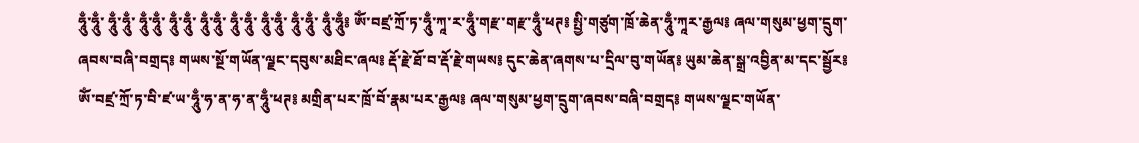ཧཱུྃ་ཧཱུྃ་ ཧཱུྃ་ཧཱུྃ་ ཧཱུྃ་ཧཱུྃ་ ཧཱུྃ་ཧཱུྃ་ ཧཱུྃ་ཧཱུྃ་ ཧཱུྃ་ཧཱུྃ་ ཧཱུྃ་ཧཱུྃ་ ཧཱུྃ་ཧཱུྃ་ ཧཱུྃ་ཧཱུྃ༔ ཨོཾ་བཛྲ་ཀྲོ་ཏ་ཧཱུྃ་ཀཱ་ར་ཧཱུྃ་གརྫ་གརྫ་ཧཱུྃ་ཕཊ༔ སྤྱི་གཙུག་ཁྲོ་ཆེན་ཧཱུྃ་ཀཱར་རྒྱལ༔ ཞལ་གསུམ་ཕྱག་དྲུག་ཞབས་བཞི་བགྲད༔ གཡས་སྔོ་གཡོན་ལྗང་དབུས་མཐིང་ཞལ༔ རྡོ་རྗེ་ཐོ་བ་རྡོ་རྗེ་གཡས༔ དུང་ཆེན་ཞགས་པ་དྲིལ་བུ་གཡོན༔ ཡུམ་ཆེན་སྒྲ་འབྱིན་མ་དང་སྦྱོར༔ ཨོཾ་བཛྲ་ཀྲོ་ཏ་བི་ཛ་ཡ་ཧཱུྃ་ཧ་ན་ཧ་ན་ཧཱུྃ་ཕཊ༔ མགྲིན་པར་ཁྲོ་བོ་རྣམ་པར་རྒྱལ༔ ཞལ་གསུམ་ཕྱག་དྲུག་ཞབས་བཞི་བགྲད༔ གཡས་ལྗང་གཡོན་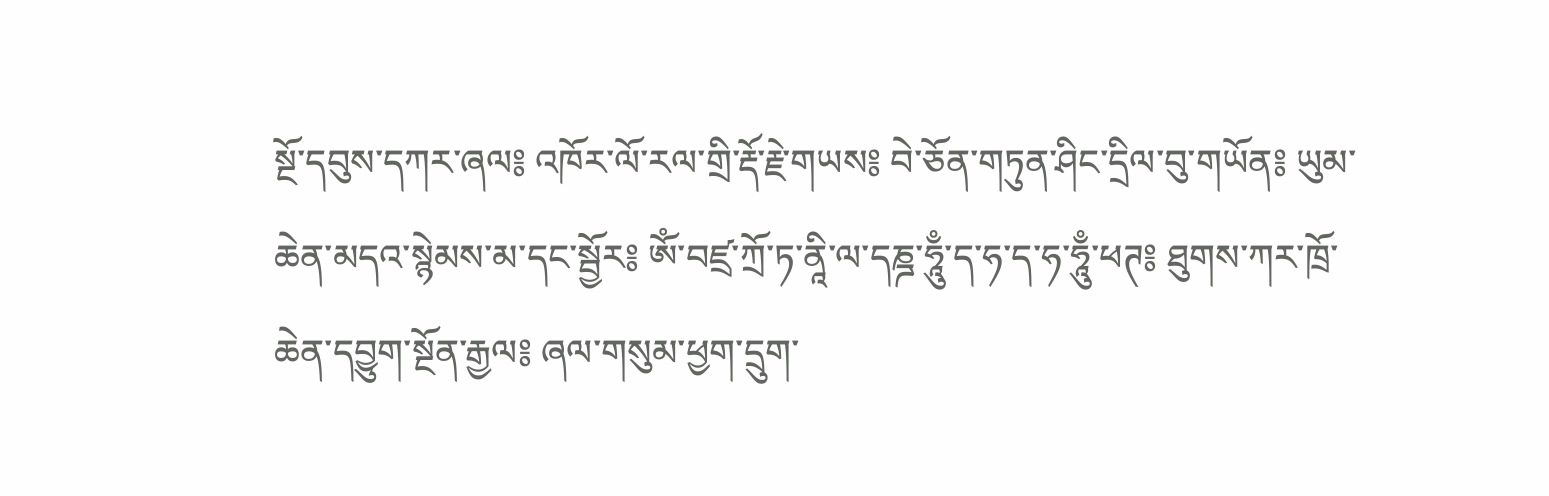སྔོ་དབུས་དཀར་ཞལ༔ འཁོར་ལོ་རལ་གྲི་རྡོ་རྗེ་གཡས༔ བེ་ཅོན་གཏུན་ཤིང་དྲིལ་བུ་གཡོན༔ ཡུམ་ཆེན་མདའ་སྙེམས་མ་དང་སྦྱོར༔ ཨོཾ་བཛྲ་ཀྲོ་ཏ་ནཱི་ལ་དཎྜ་ཧཱུྃ་ད་ཧ་ད་ཧ་ཧཱུྃ་ཕཊ༔ ཐུགས་ཀར་ཁྲོ་ཆེན་དབྱུག་སྔོན་རྒྱལ༔ ཞལ་གསུམ་ཕྱག་དྲུག་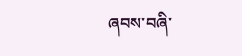ཞབས་བཞི་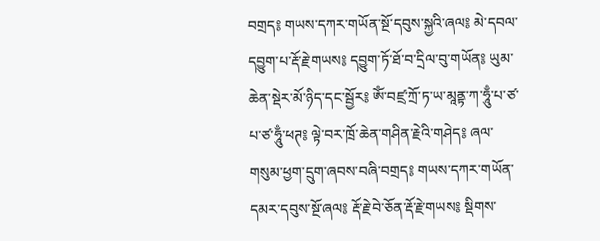བགྲད༔ གཡས་དཀར་གཡོན་སྔོ་དབུས་སྐྱའི་ཞལ༔ མེ་དབལ་དབྱུག་པ་རྡོ་རྗེ་གཡས༔ དབྱུག་ཏོ་ཐོ་བ་དྲིལ་བུ་གཡོན༔ ཡུམ་ཆེན་སྡེར་མོ་ཉིད་དང་སྦྱོར༔ ཨོཾ་བཛྲ་ཀྲོ་ཏ་ཡ་མཱནྟ་ཀ་ཧཱུྃ་པ་ཙ་པ་ཙ་ཧཱུྃ་ཕཊ༔ ལྟེ་བར་ཁྲོ་ཆེན་གཤིན་རྗེའི་གཤེད༔ ཞལ་གསུམ་ཕྱག་དྲུག་ཞབས་བཞི་བགྲད༔ གཡས་དཀར་གཡོན་དམར་དབུས་སྔོ་ཞལ༔ རྡོ་རྗེ་བེ་ཅོན་རྡོ་རྗེ་གཡས༔ སྡིགས་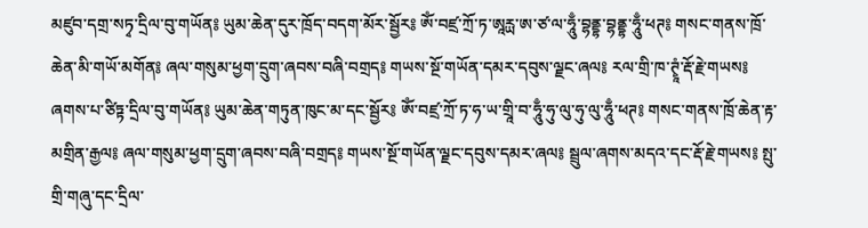མཛུབ་དགྲ་སཏྭ་དྲིལ་བུ་གཡོན༔ ཡུམ་ཆེན་དུར་ཁྲོད་བདག་མོར་སྦྱོར༔ ཨོཾ་བཛྲ་ཀྲོ་ཏ་ཨཱརྻ་ཨ་ཙ་ལ་ཧཱུྃ་བྷནྡྷ་བྷནྡྷ་ཧཱུྃ་ཕཊ༔ གསང་གནས་ཁྲོ་ཆེན་མི་གཡོ་མགོན༔ ཞལ་གསུམ་ཕྱག་དྲུག་ཞབས་བཞི་བགྲད༔ གཡས་སྔོ་གཡོན་དམར་དབུས་ལྗང་ཞལ༔ རལ་གྲི་ཁ་ཊྭཱཾ་རྡོ་རྗེ་གཡས༔ ཞགས་པ་ཙིཏྟ་དྲིལ་བུ་གཡོན༔ ཡུམ་ཆེན་གཏུན་ཁུང་མ་དང་སྦྱོར༔ ཨོཾ་བཛྲ་ཀྲོ་ཏ་ཧ་ཡ་གྲཱི་བ་ཧཱུྃ་ཧུ་ལུ་ཧུ་ལུ་ཧཱུྃ་ཕཊ༔ གསང་གནས་ཁྲོ་ཆེན་རྟ་མགྲིན་རྒྱལ༔ ཞལ་གསུམ་ཕྱག་དྲུག་ཞབས་བཞི་བགྲད༔ གཡས་སྔོ་གཡོན་ལྗང་དབུས་དམར་ཞལ༔ སྦྲུལ་ཞགས་མདའ་དང་རྡོ་རྗེ་གཡས༔ སྤུ་གྲི་གཞུ་དང་དྲིལ་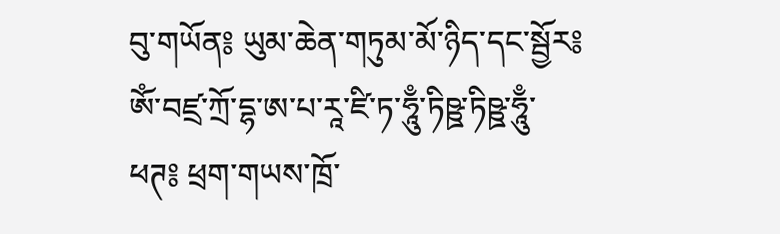བུ་གཡོན༔ ཡུམ་ཆེན་གཏུམ་མོ་ཉིད་དང་སྦྱོར༔ ཨོཾ་བཛྲ་ཀྲོ་དྷ་ཨ་པ་རཱ་ཛི་ཏ་ཧཱུྃ་ཏིཥྛ་ཏིཥྛ་ཧཱུྃ་ཕཊ༔ ཕྲག་གཡས་ཁྲོ་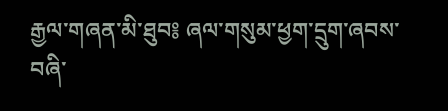རྒྱལ་གཞན་མི་ཐུབ༔ ཞལ་གསུམ་ཕྱག་དྲུག་ཞབས་བཞི་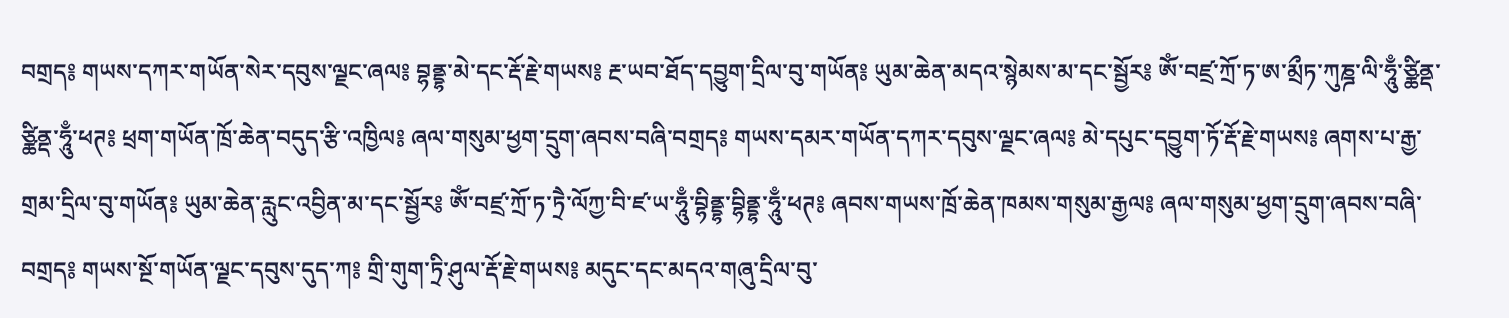བགྲད༔ གཡས་དཀར་གཡོན་སེར་དབུས་ལྗང་ཞལ༔ བྷནྡྷ་མེ་དང་རྡོ་རྗེ་གཡས༔ རྔ་ཡབ་ཐོད་དབྱུག་དྲིལ་བུ་གཡོན༔ ཡུམ་ཆེན་མདའ་སྙེམས་མ་དང་སྦྱོར༔ ཨོཾ་བཛྲ་ཀྲོ་ཏ་ཨ་མྲྀཏ་ཀུཎྜ་ལི་ཧཱུྃ་ཙྪིནྡ་ཙྪིནྡ་ཧཱུྃ་ཕཊ༔ ཕྲག་གཡོན་ཁྲོ་ཆེན་བདུད་རྩི་འཁྱིལ༔ ཞལ་གསུམ་ཕྱག་དྲུག་ཞབས་བཞི་བགྲད༔ གཡས་དམར་གཡོན་དཀར་དབུས་ལྗང་ཞལ༔ མེ་དཔུང་དབྱུག་ཏོ་རྡོ་རྗེ་གཡས༔ ཞགས་པ་རྒྱ་གྲམ་དྲིལ་བུ་གཡོན༔ ཡུམ་ཆེན་རླུང་འབྱིན་མ་དང་སྦྱོར༔ ཨོཾ་བཛྲ་ཀྲོ་ཏ་ཏྲཻ་ལོཀྱ་བི་ཛ་ཡ་ཧཱུྃ་བྷིནྡྷ་བྷིནྡྷ་ཧཱུྃ་ཕཊ༔ ཞབས་གཡས་ཁྲོ་ཆེན་ཁམས་གསུམ་རྒྱལ༔ ཞལ་གསུམ་ཕྱག་དྲུག་ཞབས་བཞི་བགྲད༔ གཡས་སྔོ་གཡོན་ལྗང་དབུས་དུད་ཀ༔ གྲི་གུག་ཏྲི་ཤུལ་རྡོ་རྗེ་གཡས༔ མདུང་དང་མདའ་གཞུ་དྲིལ་བུ་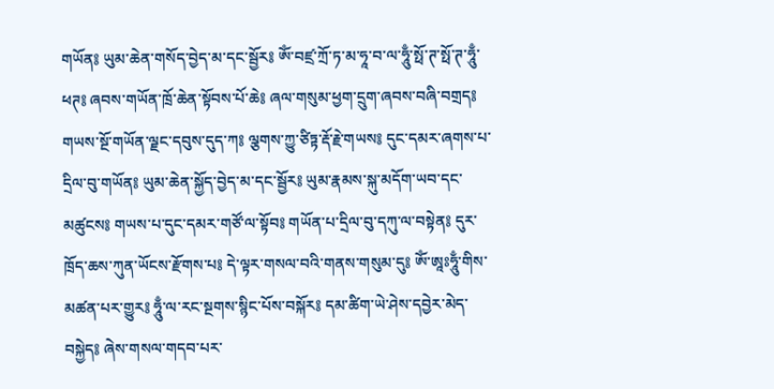གཡོན༔ ཡུམ་ཆེན་གསོད་བྱེད་མ་དང་སྦྱོར༔ ཨོཾ་བཛྲ་ཀྲོ་ཏ་མ་ཧཱ་བ་ལ་ཧཱུྃ་སྥོ་ཊ་སྥོ་ཊ་ཧཱུྃ་ཕཊ༔ ཞབས་གཡོན་ཁྲོ་ཆེན་སྟོབས་པོ་ཆེ༔ ཞལ་གསུམ་ཕྱག་དྲུག་ཞབས་བཞི་བགྲད༔ གཡས་སྔོ་གཡོན་ལྗང་དབུས་དུད་ཀ༔ ལྕགས་ཀྱུ་ཙིཏྟ་རྡོ་རྗེ་གཡས༔ དུང་དམར་ཞགས་པ་དྲིལ་བུ་གཡོན༔ ཡུམ་ཆེན་སྐྱོད་བྱེད་མ་དང་སྦྱོར༔ ཡུམ་རྣམས་སྐུ་མདོག་ཡབ་དང་མཚུངས༔ གཡས་པ་དུང་དམར་གཙོ་ལ་སྟོབ༔ གཡོན་པ་དྲིལ་བུ་དཀུ་ལ་བསྟེན༔ དུར་ཁྲོད་ཆས་ཀུན་ཡོངས་རྫོགས་པ༔ དེ་ལྟར་གསལ་བའི་གནས་གསུམ་དུ༔ ཨོཾ་ཨཱཿཧཱུྃ་གིས་མཚན་པར་གྱུར༔ ཧཱུྃ་ལ་རང་སྔགས་སྙིང་པོས་བསྐོར༔ དམ་ཚིག་ཡེ་ཤེས་དབྱེར་མེད་བསྐྱེད༔ ཞེས་གསལ་གདབ་པར་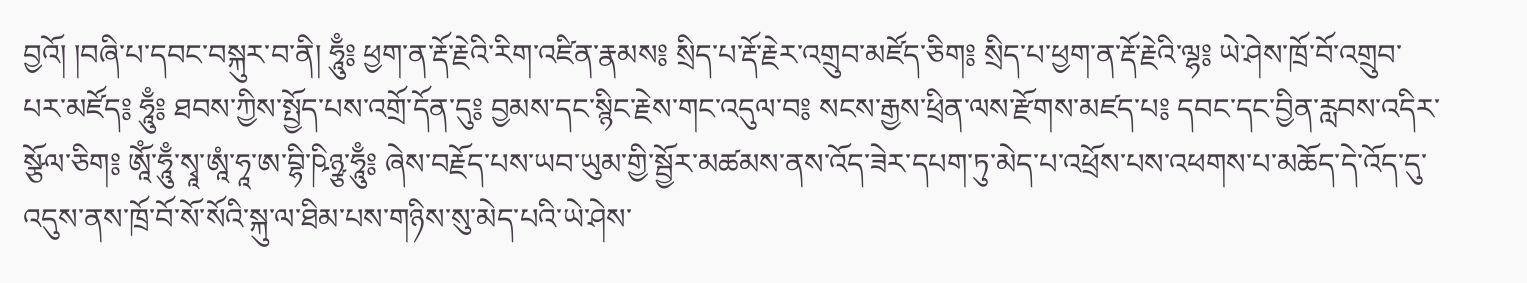བྱའོ། །བཞི་པ་དབང་བསྐུར་བ་ནི། ཧཱུྃ༔ ཕྱག་ན་རྡོ་རྗེའི་རིག་འཛིན་རྣམས༔ སྲིད་པ་རྡོ་རྗེར་འགྲུབ་མཛོད་ཅིག༔ སྲིད་པ་ཕྱག་ན་རྡོ་རྗེའི་ལྷ༔ ཡེ་ཤེས་ཁྲོ་བོ་འགྲུབ་པར་མཛོད༔ ཧཱུྃ༔ ཐབས་ཀྱིས་སྤྱོད་པས་འགྲོ་དོན་དུ༔ བྱམས་དང་སྙིང་རྗེས་གང་འདུལ་བ༔ སངས་རྒྱས་ཕྲིན་ལས་རྫོགས་མཛད་པ༔ དབང་དང་བྱིན་རླབས་འདིར་སྩོལ་ཅིག༔ ཨཱོཾ་ཧཱུྃ་སྭཱ་ཨཱཾ་ཧཱ་ཨ་བྷི་ཥིཉྩ་ཧཱུྃ༔ ཞེས་བརྗོད་པས་ཡབ་ཡུམ་གྱི་སྦྱོར་མཚམས་ནས་འོད་ཟེར་དཔག་ཏུ་མེད་པ་འཕྲོས་པས་འཕགས་པ་མཆོད་དེ་འོད་དུ་འདུས་ནས་ཁྲོ་བོ་སོ་སོའི་སྐུ་ལ་ཐིམ་པས་གཉིས་སུ་མེད་པའི་ཡེ་ཤེས་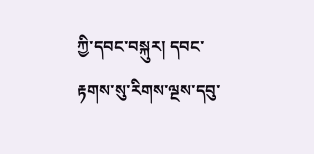ཀྱི་དབང་བསྐུར། དབང་རྟགས་སུ་རིགས་ལྔས་དབུ་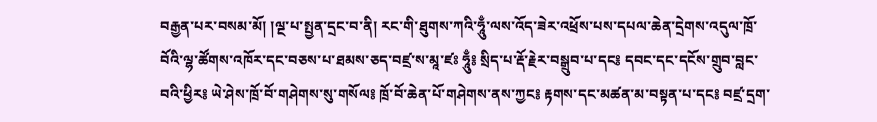བརྒྱན་པར་བསམ་མོ། །ལྔ་པ་སྤྱན་དྲང་བ་ནི། རང་གི་ཐུགས་ཀའི་ཧཱུྃ་ལས་འོད་ཟེར་འཕྲོས་པས་དཔལ་ཆེན་དྲེགས་འདུལ་ཁྲོ་བོའི་ལྷ་ཚོགས་འཁོར་དང་བཅས་པ་ཐམས་ཅད་བཛྲ་ས་མཱ་ཛཿ ཧཱུྃ༔ སྲིད་པ་རྡོ་རྗེར་བསྒྲུབ་པ་དང༔ དབང་དང་དངོས་གྲུབ་བླང་བའི་ཕྱིར༔ ཡེ་ཤེས་ཁྲོ་བོ་གཤེགས་སུ་གསོལ༔ ཁྲོ་བོ་ཆེན་པོ་གཤེགས་ནས་ཀྱང༔ རྟགས་དང་མཚན་མ་བསྟན་པ་དང༔ བཛྲ་དྲག་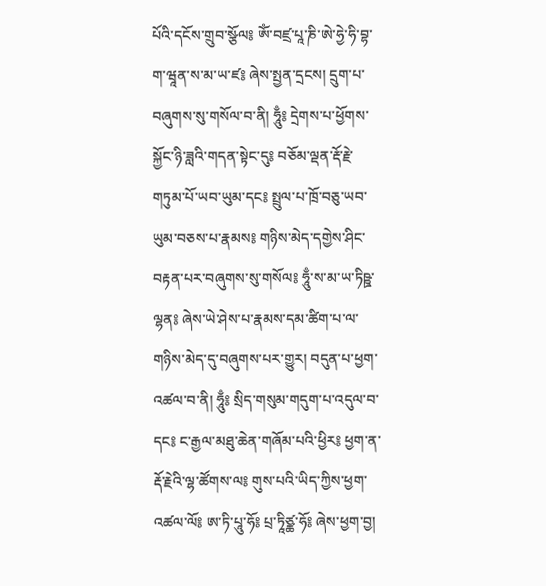པོའི་དངོས་གྲུབ་སྩོལ༔ ཨོཾ་བཛྲ་པཱ་ཎི་ཨེ་ཧྱེ་ཧི་བྷ་ག་ཝཱན་ས་མ་ཡ་ཛ༔ ཞེས་སྤྱན་དྲངས། དྲུག་པ་བཞུགས་སུ་གསོལ་བ་ནི། ཧཱུྃ༔ དྲེགས་པ་ཕྱོགས་སྐྱོང་ཉི་ཟླའི་གདན་སྟེང་དུ༔ བཅོམ་ལྡན་རྡོ་རྗེ་གཏུམ་པོ་ཡབ་ཡུམ་དང༔ སྤྲུལ་པ་ཁྲོ་བཅུ་ཡབ་ཡུམ་བཅས་པ་རྣམས༔ གཉིས་མེད་དགྱེས་ཤིང་བརྟན་པར་བཞུགས་སུ་གསོལ༔ ཧཱུྃ་ས་མ་ཡ་ཏིཥྛ་ལྷན༔ ཞེས་ཡེ་ཤེས་པ་རྣམས་དམ་ཚིག་པ་ལ་གཉིས་མེད་དུ་བཞུགས་པར་གྱུར། བདུན་པ་ཕྱག་འཚལ་བ་ནི། ཧཱུྃ༔ སྲིད་གསུམ་གདུག་པ་འདུལ་བ་དང༔ ང་རྒྱལ་མཐུ་ཆེན་གཞོམ་པའི་ཕྱིར༔ ཕྱག་ན་རྡོ་རྗེའི་ལྷ་ཚོགས་ལ༔ གུས་པའི་ཡིད་ཀྱིས་ཕྱག་འཚལ་ལོ༔ ཨ་ཏི་པཱུ་ཧོ༔ པྲ་ཏཱིཙྪ་ཧོ༔ ཞེས་ཕྱག་བྱ།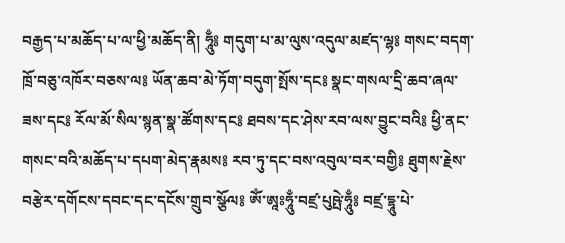བརྒྱད་པ་མཆོད་པ་ལ་ཕྱི་མཆོད་ནི། ཧཱུྃ༔ གདུག་པ་མ་ལུས་འདུལ་མཛད་ལྷ༔ གསང་བདག་ཁྲོ་བཅུ་འཁོར་བཅས་ལ༔ ཡོན་ཆབ་མེ་ཏོག་བདུག་སྤོས་དང༔ སྣང་གསལ་དྲི་ཆབ་ཞལ་ཟས་དང༔ རོལ་མོ་སིལ་སྙན་སྣ་ཚོགས་དང༔ ཐབས་དང་ཤེས་རབ་ལས་བྱུང་བའི༔ ཕྱི་ནང་གསང་བའི་མཆོད་པ་དཔག་མེད་རྣམས༔ རབ་ཏུ་དང་བས་འབུལ་བར་བགྱི༔ ཐུགས་རྗེས་བརྩེར་དགོངས་དབང་དང་དངོས་གྲུབ་སྩོལ༔ ཨོཾ་ཨཱཿཧཱུྃ་བཛྲ་པུཥྤེ་ཧཱུྃ༔ བཛྲ་དྷཱུ་པེ་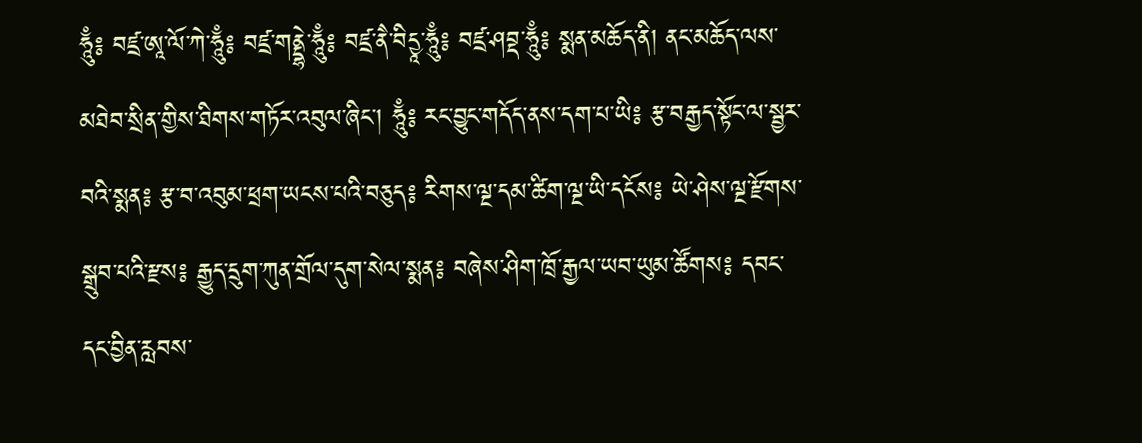ཧཱུྃ༔ བཛྲ་ཨཱ་ལོ་ཀེ་ཧཱུྃ༔ བཛྲ་གནྡྷེ་ཧཱུྃ༔ བཛྲ་ནཻ་བིདྱཱ་ཧཱུྃ༔ བཛྲ་ཤབྡ་ཧཱུྃ༔ སྨན་མཆོད་ནི། ནང་མཆོད་ལས་མཐེབ་སྲིན་གྱིས་ཐིགས་གཏོར་འབུལ་ཞིང་། ཧཱུྃ༔ རང་བྱུང་གདོད་ནས་དག་པ་ཡི༔ རྩ་བརྒྱད་སྟོང་ལ་སྦྱར་བའི་སྨན༔ རྩ་བ་འབུམ་ཕྲག་ཡངས་པའི་བཅུད༔ རིགས་ལྔ་དམ་ཚིག་ལྔ་ཡི་དངོས༔ ཡེ་ཤེས་ལྔ་རྫོགས་སྒྲུབ་པའི་རྫས༔ རྒྱུད་དྲུག་ཀུན་གྲོལ་དུག་སེལ་སྨན༔ བཞེས་ཤིག་ཁྲོ་རྒྱལ་ཡབ་ཡུམ་ཚོགས༔ དབང་དང་བྱིན་རླབས་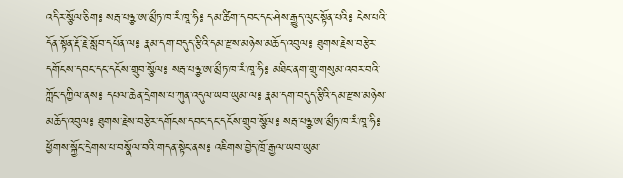འདིར་སྩོལ་ཅིག༔ སརྦ་པཉྩ་ཨ་མྲྀཏ་ཁ་རཾ་ཁཱ་ཧི༔ དམ་ཚིག་དབང་དང་ཤེས་རྒྱུད་ལུང་སྟོན་པའི༔ ངེས་པའི་དོན་སྟོན་རྡོ་རྗེ་སློབ་དཔོན་ལ༔ རྣམ་དག་བདུད་རྩིའི་དམ་རྫས་མཉེས་མཆོད་འབུལ༔ ཐུགས་རྗེས་བརྩེར་དགོངས་དབང་དང་དངོས་གྲུབ་སྩོལ༔ སརྦ་པཉྩ་ཨ་མྲྀཏ་ཁ་རཾ་ཁཱ་ཧི༔ མཐིང་ནག་གྲུ་གསུམ་འབར་བའི་ཀློང་དཀྱིལ་ནས༔ དཔལ་ཆེན་དྲེགས་པ་ཀུན་འདུལ་ཡབ་ཡུམ་ལ༔ རྣམ་དག་བདུད་རྩིའི་དམ་རྫས་མཉེས་མཆོད་འབུལ༔ ཐུགས་རྗེས་བརྩེར་དགོངས་དབང་དང་དངོས་གྲུབ་སྩོལ༔ སརྦ་པཉྩ་ཨ་མྲྀཏ་ཁ་རཾ་ཁཱ་ཧི༔ ཕྱོགས་སྐྱོང་དྲེགས་པ་བསྣོལ་བའི་གདན་སྟེང་ནས༔ འཇིགས་བྱེད་ཁྲོ་རྒྱལ་ཡབ་ཡུམ་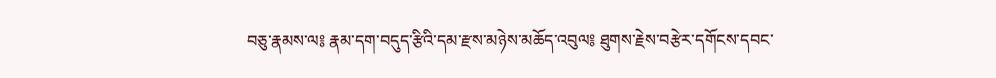བཅུ་རྣམས་ལ༔ རྣམ་དག་བདུད་རྩིའི་དམ་རྫས་མཉེས་མཆོད་འབུལ༔ ཐུགས་རྗེས་བརྩེར་དགོངས་དབང་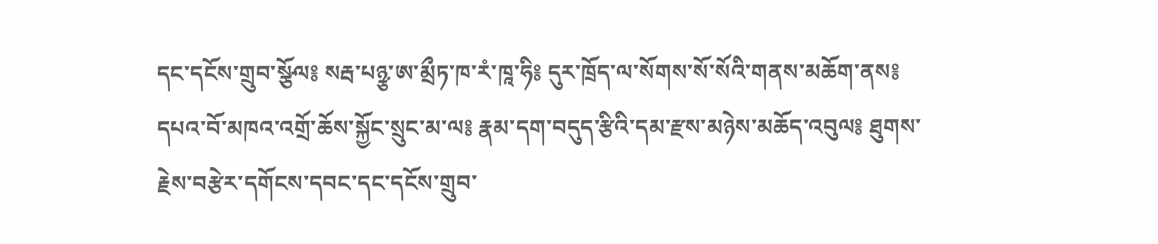དང་དངོས་གྲུབ་སྩོལ༔ སརྦ་པཉྩ་ཨ་མྲྀཏ་ཁ་རཾ་ཁཱ་ཧི༔ དུར་ཁྲོད་ལ་སོགས་སོ་སོའི་གནས་མཆོག་ནས༔ དཔའ་བོ་མཁའ་འགྲོ་ཆོས་སྐྱོང་སྲུང་མ་ལ༔ རྣམ་དག་བདུད་རྩིའི་དམ་རྫས་མཉེས་མཆོད་འབུལ༔ ཐུགས་རྗེས་བརྩེར་དགོངས་དབང་དང་དངོས་གྲུབ་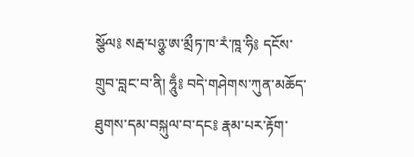སྩོལ༔ སརྦ་པཉྩ་ཨ་མྲྀཏ་ཁ་རཾ་ཁཱ་ཧི༔ དངོས་གྲུབ་བླང་བ་ནི། ཧཱུྃ༔ བདེ་གཤེགས་ཀུན་མཆོད་ཐུགས་དམ་བསྐུལ་བ་དང༔ རྣམ་པར་རྟོག་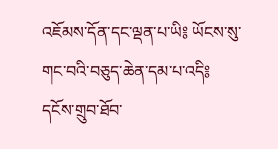འཇོམས་དོན་དང་ལྡན་པ་ཡི༔ ཡོངས་སུ་གང་བའི་བཅུད་ཆེན་དམ་པ་འདི༔ དངོས་གྲུབ་ཐོབ་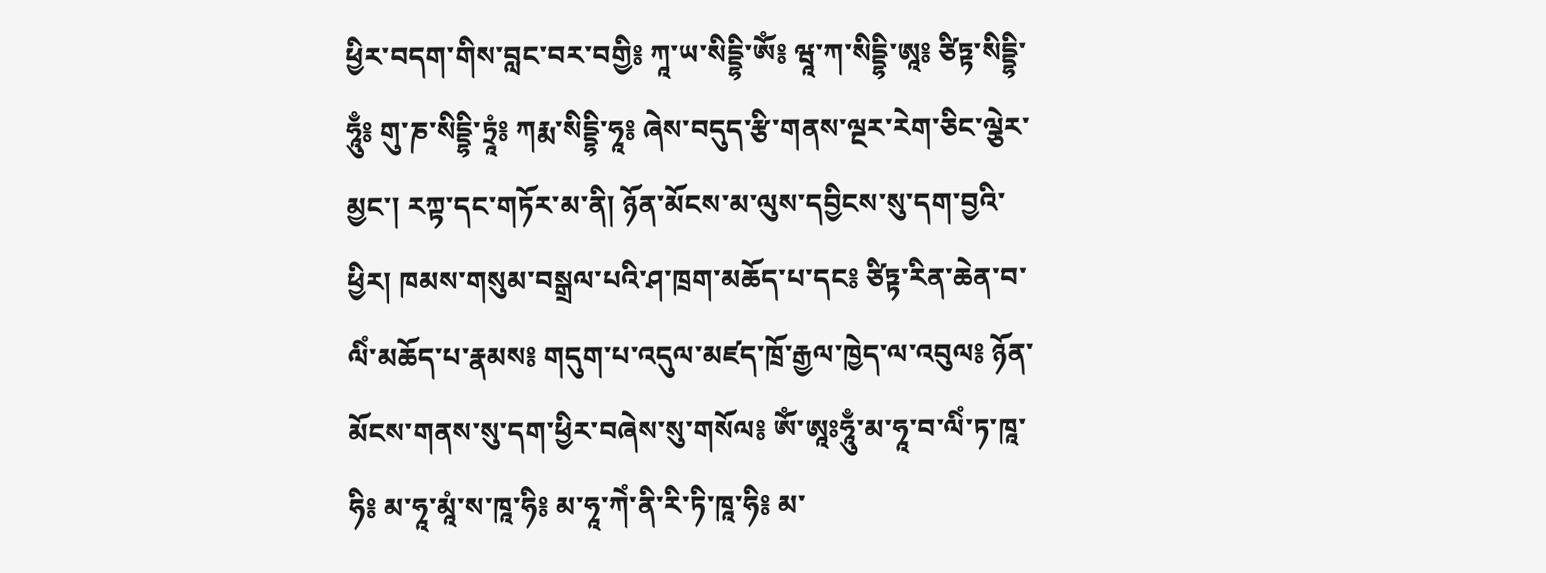ཕྱིར་བདག་གིས་བླང་བར་བགྱི༔ ཀཱ་ཡ་སིདྡྷི་ཨོཾ༔ ཝཱ་ཀ་སིདྡྷི་ཨཱ༔ ཙིཏྟ་སིདྡྷི་ཧཱུྃ༔ གུ་ཎ་སིདྡྷི་ཏྲཱཾ༔ ཀརྨ་སིདྡྷི་ཧཱ༔ ཞེས་བདུད་རྩི་གནས་ལྔར་རེག་ཅིང་ལྕེར་མྱང་། རཀྟ་དང་གཏོར་མ་ནི། ཉོན་མོངས་མ་ལུས་དབྱིངས་སུ་དག་བྱའི་ཕྱིར། ཁམས་གསུམ་བསྒྲལ་པའི་ཤ་ཁྲག་མཆོད་པ་དང༔ ཙིཏྟ་རིན་ཆེན་བ་ལིཾ་མཆོད་པ་རྣམས༔ གདུག་པ་འདུལ་མཛད་ཁྲོ་རྒྱལ་ཁྱེད་ལ་འབུལ༔ ཉོན་མོངས་གནས་སུ་དག་ཕྱིར་བཞེས་སུ་གསོལ༔ ཨོཾ་ཨཱཿཧཱུྃ་མ་ཧཱ་བ་ལིཾ་ཏ་ཁཱ་ཧི༔ མ་ཧཱ་མཱཾ་ས་ཁཱ་ཧི༔ མ་ཧཱ་ཀེཾ་ནི་རི་ཏི་ཁཱ་ཧི༔ མ་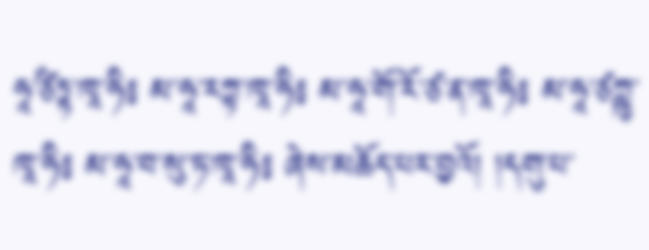ཧཱ་ཙིཏྟ་ཁཱ་ཧི༔ མ་ཧཱ་རཀྟ་ཁཱ་ཧི༔ མ་ཧཱ་གོ་རོ་ཙ་ན་ཁཱ་ཧི༔ མ་ཧཱ་ཙཀྵུ་ཁཱ་ཧི༔ མ་ཧཱ་བ་སུ་ཏ་ཁཱ་ཧི༔ ཞེས་མཆོད་པར་བྱའོ། །དགུ་པ་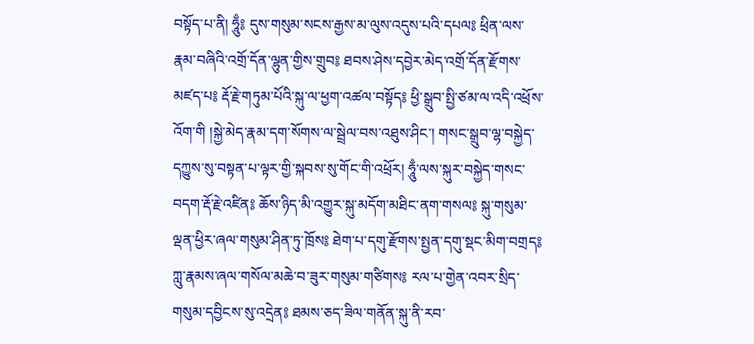བསྟོད་པ་ནི། ཧཱུྃ༔ དུས་གསུམ་སངས་རྒྱས་མ་ལུས་འདུས་པའི་དཔལ༔ ཕྲིན་ལས་རྣམ་བཞིའི་འགྲོ་དོན་ལྷུན་གྱིས་གྲུབ༔ ཐབས་ཤེས་དབྱེར་མེད་འགྲོ་དོན་རྫོགས་མཛད་པ༔ རྡོ་རྗེ་གཏུམ་པོའི་སྐུ་ལ་ཕྱག་འཚལ་བསྟོད༔ ཕྱི་སྒྲུབ་སྤྱི་ཙམ་ལ་འདི་འཕྲོས་འོག་གི །སྐྱེ་མེད་རྣམ་དག་སོགས་ལ་སྦྲེལ་བས་འཐུས་ཤིང་། གསང་སྒྲུབ་ལྷ་བསྐྱེད་དཀྱུས་སུ་བསྟན་པ་ལྟར་གྱི་སྐབས་སུ་གོང་གི་འཕྲོར། ཧཱུྃ་ལས་སྐུར་བསྐྱེད་གསང་བདག་རྡོ་རྗེ་འཛིན༔ ཆོས་ཉིད་མི་འགྱུར་སྐུ་མདོག་མཐིང་ནག་གསལ༔ སྐུ་གསུམ་ལྡན་ཕྱིར་ཞལ་གསུམ་ཤིན་ཏུ་ཁྲོས༔ ཐེག་པ་དགུ་རྫོགས་སྤྱན་དགུ་སྡང་མིག་བགྲད༔ ཀླུ་རྣམས་ཞལ་གསོལ་མཆེ་བ་ཟུར་གསུམ་གཙིགས༔ རལ་པ་གྱེན་འབར་སྲིད་གསུམ་དབྱིངས་སུ་འདྲེན༔ ཐམས་ཅད་ཟིལ་གནོན་སྐུ་ནི་རབ་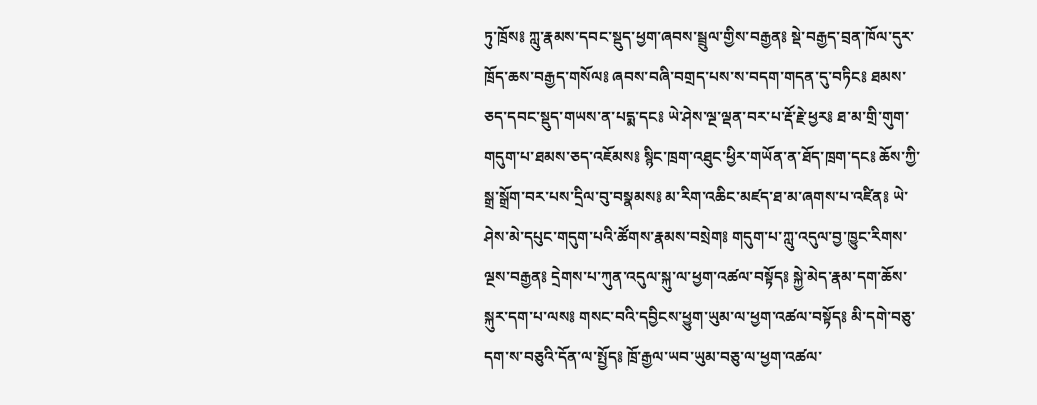ཏུ་ཁྲོས༔ ཀླུ་རྣམས་དབང་སྡུད་ཕྱག་ཞབས་སྦྲུལ་གྱིས་བརྒྱན༔ སྡེ་བརྒྱད་བྲན་ཁོལ་དུར་ཁྲོད་ཆས་བརྒྱད་གསོལ༔ ཞབས་བཞི་བགྲད་པས་ས་བདག་གདན་དུ་བཏིང༔ ཐམས་ཅད་དབང་སྡུད་གཡས་ན་པདྨ་དང༔ ཡེ་ཤེས་ལྔ་ལྡན་བར་པ་རྡོ་རྗེ་ཕྱར༔ ཐ་མ་གྲི་གུག་གདུག་པ་ཐམས་ཅད་འཇོམས༔ སྙིང་ཁྲག་འཐུང་ཕྱིར་གཡོན་ན་ཐོད་ཁྲག་དང༔ ཆོས་ཀྱི་སྒྲ་སྒྲོག་བར་པས་དྲིལ་བུ་བསྣམས༔ མ་རིག་འཆིང་མཛད་ཐ་མ་ཞགས་པ་འཛིན༔ ཡེ་ཤེས་མེ་དཔུང་གདུག་པའི་ཚོགས་རྣམས་བསྲེག༔ གདུག་པ་ཀླུ་འདུལ་བྱ་ཁྱུང་རིགས་ལྔས་བརྒྱན༔ དྲེགས་པ་ཀུན་འདུལ་སྐུ་ལ་ཕྱག་འཚལ་བསྟོད༔ སྐྱེ་མེད་རྣམ་དག་ཆོས་སྐུར་དག་པ་ལས༔ གསང་བའི་དབྱིངས་ཕྱུག་ཡུམ་ལ་ཕྱག་འཚལ་བསྟོད༔ མི་དགེ་བཅུ་དག་ས་བཅུའི་དོན་ལ་སྤྱོད༔ ཁྲོ་རྒྱལ་ཡབ་ཡུམ་བཅུ་ལ་ཕྱག་འཚལ་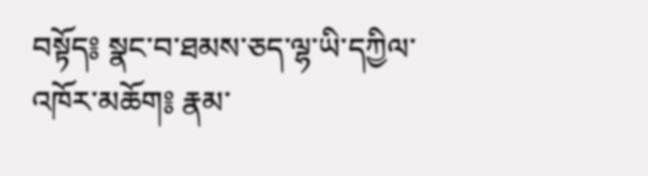བསྟོད༔ སྣང་བ་ཐམས་ཅད་ལྷ་ཡི་དཀྱིལ་འཁོར་མཆོག༔ རྣམ་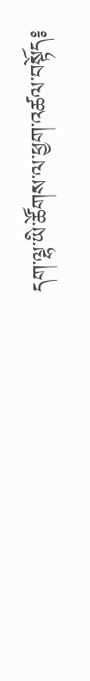དག་ལྷ་ཡི་ཚོགས་ལ་ཕྱག་འཚལ་བསྟོད༔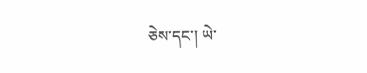ཅེས་དང་། ཡེ་